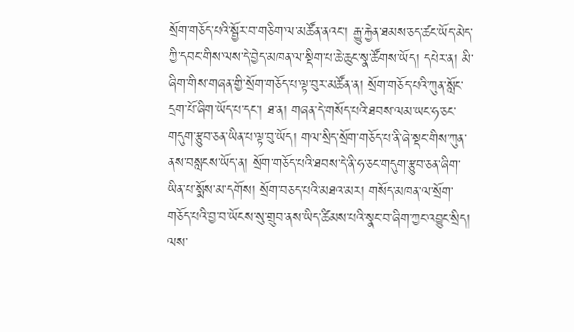སྲོག་གཅོད་པའི་སྦྱོར་བ་གཅིག་ལ་མཚོན་ནའང་། རྒྱུ་རྐྱེན་ཐམས་ཅད་ཚང་ཡོད་མེད་ཀྱི་དབང་གིས་ལས་དེ་བྱེད་མཁན་ལ་སྡིག་པ་ཆེ་ཆུང་སྣ་ཚོགས་ཡོད། དཔེར་ན། མི་ཞིག་གིས་གཞན་གྱི་སྲོག་གཅོད་པ་ལྟ་བུར་མཚོན་ན། སྲོག་གཅོད་པའི་ཀུན་སློང་དྲག་པོ་ཞིག་ཡོད་པ་དང་། ཐ་ན། གཞན་དེ་གསོད་པའི་ཐབས་ལམ་ཡང་ཧ་ཅང་གདུག་རྩུབ་ཅན་ཡིན་པ་ལྟ་བུ་ཡོད། གལ་སྲིད་སྲོག་གཅོད་པ་ནི་ཞེ་སྡང་གིས་ཀུན་ནས་བསླངས་ཡོད་ན། སྲོག་གཅོད་པའི་ཐབས་དེ་ནི་ཧ་ཅང་གདུག་རྩུབ་ཅན་ཞིག་ཡིན་པ་སྨོས་མ་དགོས། སྲོག་བཅད་པའི་མཐའ་མར། གསོད་མཁན་ལ་སྲོག་གཅོད་པའི་བྱ་བ་ཡོངས་སུ་གྲུབ་ནས་ཡིད་ཚིམས་པའི་སྣང་བ་ཞིག་ཀྱང་འབྱུང་སྲིད། ལས་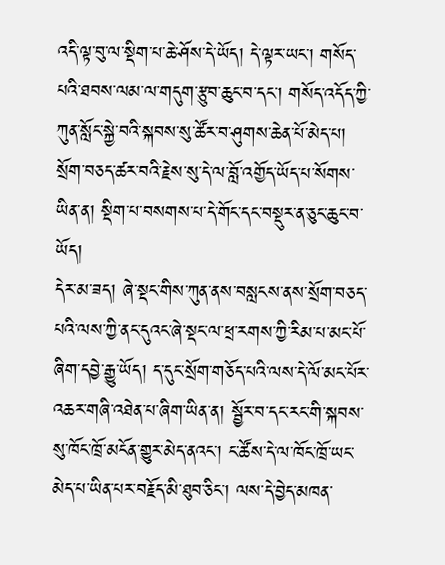འདི་ལྟ་བུ་ལ་སྡིག་པ་ཆེ་ཤོས་དེ་ཡོད། དེ་ལྟར་ཡང་། གསོད་པའི་ཐབས་ལམ་ལ་གདུག་རྩུབ་ཆུང་བ་དང་། གསོད་འདོད་ཀྱི་ཀུན་སློང་སྐྱེ་བའི་སྐབས་སུ་ཚོར་བ་ཤུགས་ཆེན་པོ་མེད་པ། སྲོག་བཅད་ཚར་བའི་རྗེས་སུ་དེ་ལ་བློ་འགྱོད་ཡོད་པ་སོགས་ཡིན་ན། སྡིག་པ་བསགས་པ་དེ་གོང་དང་བསྡུར་ན་ཅུང་ཆུང་བ་ཡོད།
དེར་མ་ཟད། ཞེ་སྡང་གིས་ཀུན་ནས་བསླངས་ནས་སྲོག་བཅད་པའི་ལས་ཀྱི་ནང་དུའང་ཞེ་སྡང་ལ་ཕྲ་རགས་ཀྱི་རིམ་པ་མང་པོ་ཞིག་དབྱེ་རྒྱུ་ཡོད། ད་དུང་སྲོག་གཅོད་པའི་ལས་དེ་ལོ་མང་པོར་འཆར་གཞི་འཐེན་པ་ཞིག་ཡིན་ན། སྦྱོར་བ་དང་རང་གི་སྐབས་སུ་ཁོང་ཁྲོ་མངོན་གྱུར་མེད་ནའང་། ང་ཚོས་དེ་ལ་ཁོང་ཁྲོ་ཡང་མེད་པ་ཡིན་པར་བརྗོད་མི་ཐུབ་ཅིང་། ལས་དེ་བྱེད་མཁན་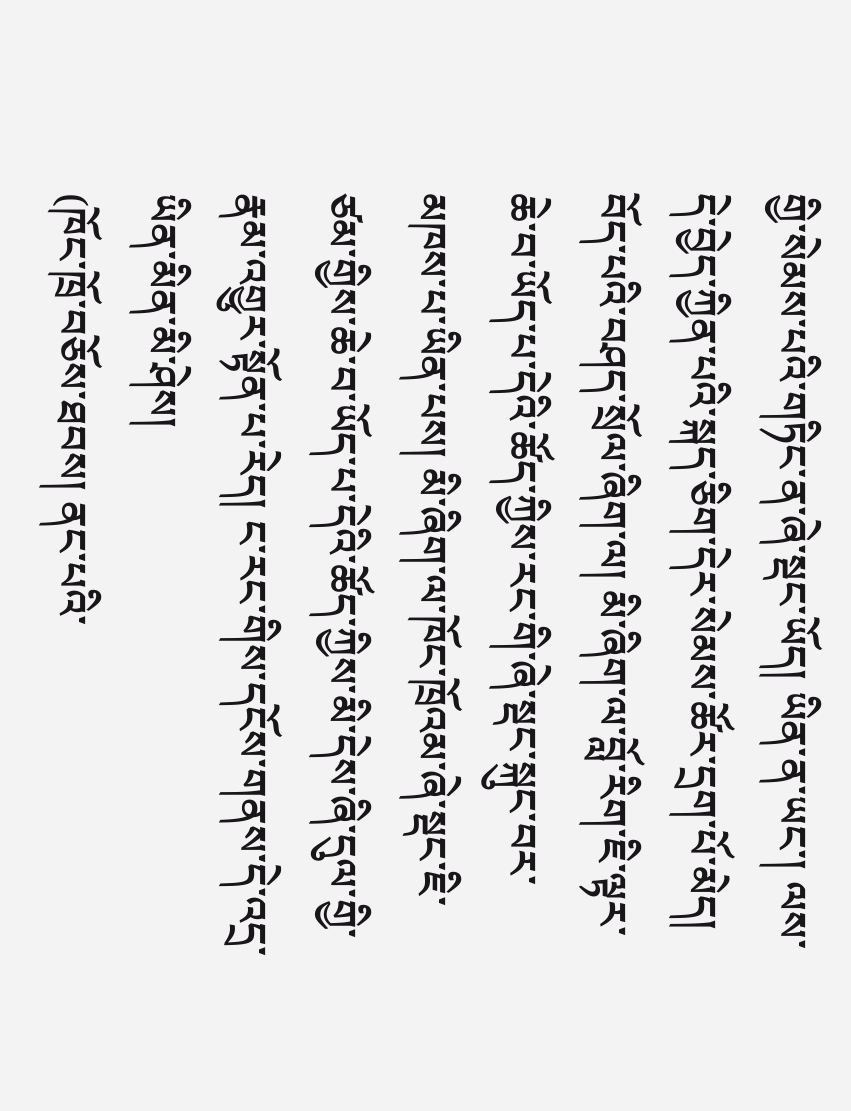གྱི་སེམས་པའི་གཏིང་ན་ཞེ་སྡང་ཡོད། ཡིན་ན་ཡང་། ལས་དེ་བྱེད་ཀྱིན་པའི་སྐད་ཅིག་དེར་སེམས་ཚོར་དྲག་པོ་མེད།
བོད་པའི་བཤད་སྲོལ་ཞིག་ལ། མི་ཞིག་ལ་བློ་རིག་ཇི་ལྟར་ཆེ་བ་ཡོད་པ་དེའི་ཚོད་ཀྱིས་རང་གི་ཞེ་སྡང་སྐུང་བར་མཁས་པ་ཡིན་པས། མི་ཞིག་ལ་ཁོང་ཁྲོའམ་ཞེ་སྡང་ཇི་ཙམ་གྱིས་ཆེ་བ་ཡོད་པ་དེའི་ཚོད་ཀྱིས་མི་དེས་ཞི་དུལ་གྱི་རྣམ་འགྱུར་སྟོན་པ་རེད། ང་རང་གིས་དངོས་གནས་དེ་འདྲ་ཡིན་མིན་མི་ཤེས།
(ཁོང་ཁྲོ་བཅོས་ཐབས། ནང་པའི་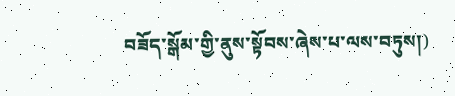བཟོད་སྒོམ་གྱི་ནུས་སྟོབས་ཞེས་པ་ལས་བཏུས།)